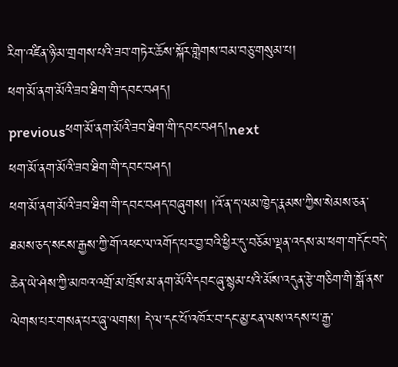རིག་འཛིན་ཉི་མ་གྲགས་པའི་ཟབ་གཏེར་ཆོས་སྐོར་གླེགས་བམ་བཅུ་གསུམ་པ།
ཕག་མོ་ནག་མོའི་ཟབ་ཐིག་གི་དབང་བཤད།
previousཕག་མོ་ནག་མོའི་ཟབ་ཐིག་གི་དབང་བཤད།next
ཕག་མོ་ནག་མོའི་ཟབ་ཐིག་གི་དབང་བཤད།
ཕག་མོ་ནག་མོའི་ཟབ་ཐིག་གི་དབང་བཤད་བཞུགས། །འོ་ན་ད་ལམ་ཁྱེད་རྣམས་ཀྱིས་སེམས་ཅན་ཐམས་ཅད་སངས་རྒྱས་ཀྱི་གོ་འཕང་ལ་འགོད་པར་བྱ་བའི་ཕྱིར་དུ་བཅོམ་ལྡན་འདས་མ་ཕག་གདོང་བདེ་ཆེན་ཡེ་ཤེས་ཀྱི་མཁའ་འགྲོ་མ་ཁྲོས་མ་ནག་མོའི་དབང་ཞུ་སྙམ་པའི་མོས་འདུན་རྩེ་གཅིག་གི་སྒོ་ནས་ལེགས་པར་གསན་པར་ཞུ་ལགས། དེ་ལ་དང་པོ་འཁོར་བ་དང་མྱ་ངན་ལས་འདས་པ་རྒྱ་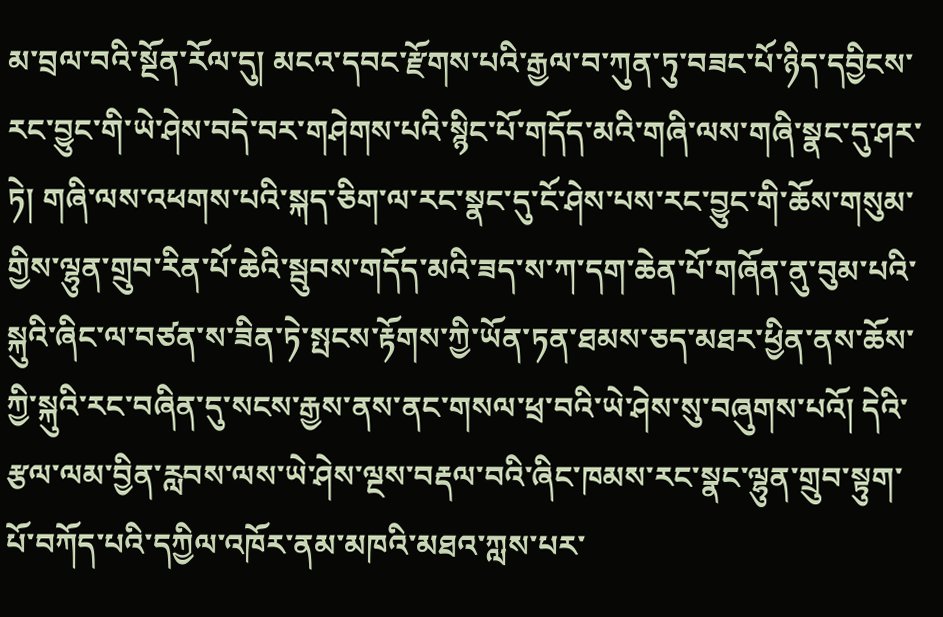མ་བྲལ་བའི་སྔོན་རོལ་དུ། མངའ་དབང་རྫོགས་པའི་རྒྱལ་བ་ཀུན་ཏུ་བཟང་པོ་ཉིད་དབྱིངས་རང་བྱུང་གི་ཡེ་ཤེས་བདེ་བར་གཤེགས་པའི་སྙིང་པོ་གདོད་མའི་གཞི་ལས་གཞི་སྣང་དུ་ཤར་ཏེ། གཞི་ལས་འཕགས་པའི་སྐད་ཅིག་ལ་རང་སྣང་དུ་ངོ་ཤེས་པས་རང་བྱུང་གི་ཆོས་གསུམ་གྱིས་ལྷུན་གྲུབ་རིན་པོ་ཆེའི་སྦུབས་གདོད་མའི་ཟད་ས་ཀ་དག་ཆེན་པོ་གཞོན་ནུ་བུམ་པའི་སྐུའི་ཞིང་ལ་བཙན་ས་ཟིན་ཏེ་སྤངས་རྟོགས་ཀྱི་ཡོན་ཏན་ཐམས་ཅད་མཐར་ཕྱིན་ནས་ཆོས་ཀྱི་སྐུའི་རང་བཞིན་དུ་སངས་རྒྱས་ནས་ནང་གསལ་ཕྲ་བའི་ཡེ་ཤེས་སུ་བཞུགས་པའོ། དེའི་རྩལ་ལམ་བྱིན་རླབས་ལས་ཡེ་ཤེས་ལྔས་བརྡལ་བའི་ཞིང་ཁམས་རང་སྣང་ལྷུན་གྲུབ་སྟུག་པོ་བཀོད་པའི་དཀྱིལ་འཁོར་ནམ་མཁའི་མཐའ་ཀླས་པར་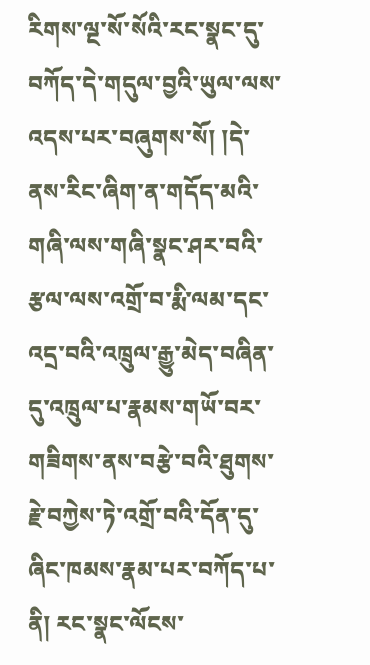རིགས་ལྔ་སོ་སོའི་རང་སྣང་དུ་བཀོད་དེ་གདུལ་བྱའི་ཡུལ་ལས་འདས་པར་བཞུགས་སོ། །དེ་ནས་རིང་ཞིག་ན་གདོད་མའི་གཞི་ལས་གཞི་སྣང་ཤར་བའི་རྩལ་ལས་འགྲོ་བ་རྨི་ལམ་དང་འདྲ་བའི་འཁྲུལ་རྒྱུ་མེད་བཞིན་དུ་འཁྲུལ་པ་རྣམས་གཡོ་བར་གཟིགས་ནས་བརྩེ་བའི་ཐུགས་རྗེ་བཀྱེས་ཏེ་འགྲོ་བའི་དོན་དུ་ཞིང་ཁམས་རྣམ་པར་བཀོད་པ་ནི། རང་སྣང་ལོངས་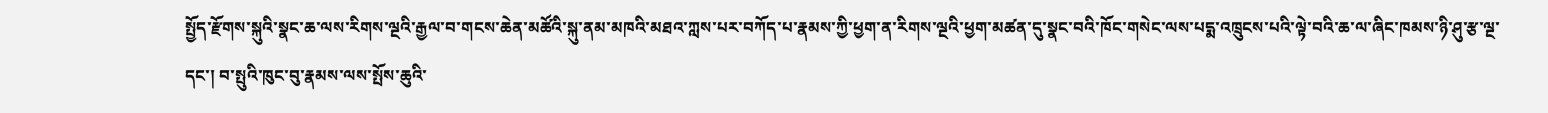སྤྱོད་རྫོགས་སྐུའི་སྣང་ཆ་ལས་རིགས་ལྔའི་རྒྱལ་བ་གངས་ཆེན་མཚོའི་སྐུ་ནམ་མཁའི་མཐའ་ཀླས་པར་བཀོད་པ་རྣམས་ཀྱི་ཕྱག་ན་རིགས་ལྔའི་ཕྱག་མཚན་དུ་སྣང་བའི་ཁོང་གསེང་ལས་པདྨ་འཁྲུངས་པའི་ལྟེ་བའི་ཆ་ལ་ཞིང་ཁམས་ཉི་ཤུ་རྩ་ལྔ་དང་། བ་སྤུའི་ཁུང་བུ་རྣམས་ལས་སྤོས་ཆུའི་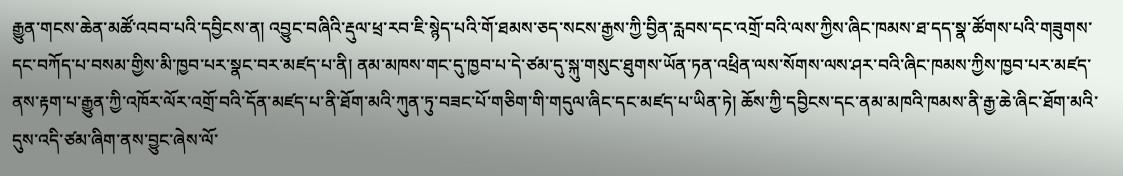རྒྱུན་གངས་ཆེན་མཚོ་འབབ་པའི་དབྱིངས་ན། འབྱུང་བཞིའི་རྡུལ་ཕྲ་རབ་ཇི་སྙེད་པའི་གོ་ཐམས་ཅད་སངས་རྒྱས་ཀྱི་བྱིན་རླབས་དང་འགྲོ་བའི་ལས་ཀྱིས་ཞིང་ཁམས་ཐ་དད་སྣ་ཚོགས་པའི་གཟུགས་དང་བཀོད་པ་བསམ་གྱིས་མི་ཁྱབ་པར་སྣང་བར་མཛད་པ་ནི། ནམ་མཁས་གང་དུ་ཁྱབ་པ་དེ་ཙམ་དུ་སྐུ་གསུང་ཐུགས་ཡོན་ཏན་འཕྲིན་ལས་སོགས་ལས་ཤར་བའི་ཞིང་ཁམས་ཀྱིས་ཁྱབ་པར་མཛད་ནས་རྟག་པ་རྒྱུན་ཀྱི་འཁོར་ལོར་འགྲོ་བའི་དོན་མཛད་པ་ནི་ཐོག་མའི་ཀུན་ཏུ་བཟང་པོ་གཅིག་གི་གདུལ་ཞིང་དང་མཛད་པ་ཡིན་ཏེ། ཆོས་ཀྱི་དབྱིངས་དང་ནམ་མཁའི་ཁམས་ནི་རྒྱ་ཆེ་ཞིང་ཐོག་མའི་དུས་འདི་ཙམ་ཞིག་ནས་བྱུང་ཞེས་ལོ་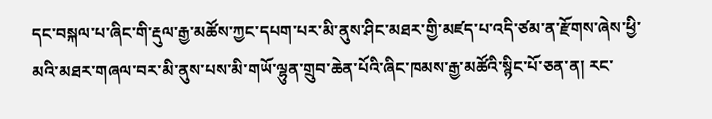དང་བསྐལ་པ་ཞིང་གི་རྡུལ་རྒྱ་མཚོས་ཀྱང་དཔག་པར་མི་ནུས་ཤིང་མཐར་གྱི་མཛད་པ་འདི་ཙམ་ན་རྫོགས་ཞེས་ཕྱི་མའི་མཐར་གཞལ་བར་མི་ནུས་པས་མི་གཡོ་ལྷུན་གྲུབ་ཆེན་པོའི་ཞིང་ཁམས་རྒྱ་མཚོའི་སྙིང་པོ་ཅན་ན། རང་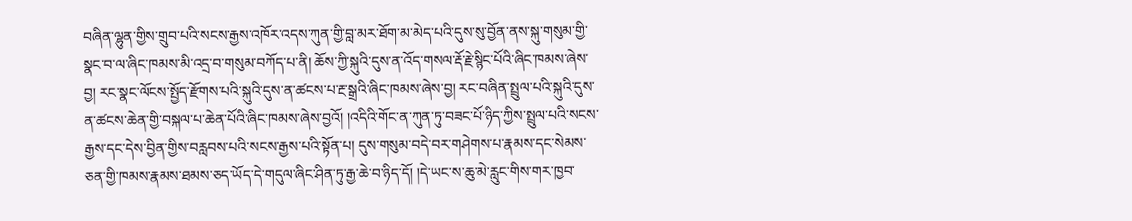བཞིན་ལྷུན་གྱིས་གྲུབ་པའི་སངས་རྒྱས་འཁོར་འདས་ཀུན་གྱི་བླ་མར་ཐོག་མ་མེད་པའི་དུས་སུ་བྱོན་ནས་སྐུ་གསུམ་གྱི་སྣང་བ་ལ་ཞིང་ཁམས་མི་འདྲ་བ་གསུམ་བཀོད་པ་ནི། ཆོས་ཀྱི་སྐུའི་དུས་ན་འོད་གསལ་རྡོ་རྗེ་སྙིང་པོའི་ཞིང་ཁམས་ཞེས་བྱ། རང་སྣང་ལོངས་སྤྱོད་རྫོགས་པའི་སྐུའི་དུས་ན་ཚངས་པ་རྔ་སྒྲའི་ཞིང་ཁམས་ཞེས་བྱ། རང་བཞིན་སྤྲུལ་པའི་སྐུའི་དུས་ན་ཚངས་ཆེན་གྱི་བསྐལ་པ་ཆེན་པོའི་ཞིང་ཁམས་ཞེས་བྱའོ། །འདིའི་གོང་ན་ཀུན་ཏུ་བཟང་པོ་ཉིད་ཀྱིས་སྤྲུལ་པའི་སངས་རྒྱས་དང་དེས་བྱིན་གྱིས་བརླབས་པའི་སངས་རྒྱས་པའི་སྟོན་པ། དུས་གསུམ་བདེ་བར་གཤེགས་པ་རྣམས་དང་སེམས་ཅན་གྱི་ཁམས་རྣམས་ཐམས་ཅད་ཡོད་དེ་གདུལ་ཞིང་ཤིན་ཏུ་རྒྱ་ཆེ་བ་ཉིད་དོ། །དེ་ཡང་ས་ཆུ་མེ་རླུང་གིས་གར་ཁྱབ་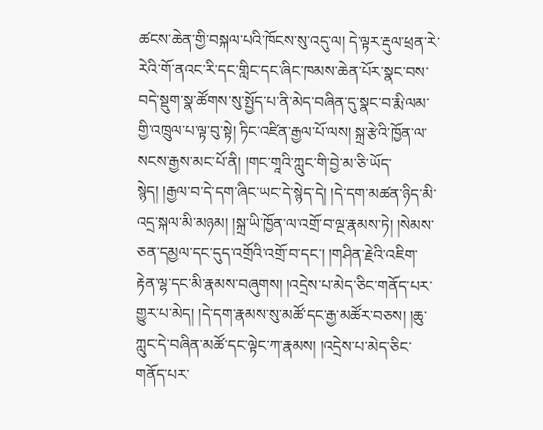ཚངས་ཆེན་གྱི་བསྐལ་པའི་ཁོངས་སུ་འདུ་ལ། དེ་ལྟར་རྡུལ་ཕྲན་རེ་རེའི་གོ་ནའང་རི་དང་གླིང་དང་ཞིང་ཁམས་ཆེན་པོར་སྣང་བས་བདེ་སྡུག་སྣ་ཚོགས་སུ་སྤྱོད་པ་ནི་མེད་བཞིན་དུ་སྣང་བ་རྨི་ལམ་གྱི་འཁྲུལ་པ་ལྟ་བུ་སྟེ། ཏིང་འཛིན་རྒྱལ་པོ་ལས། སྐྲ་རྩེའི་ཁྱོན་ལ་སངས་རྒྱས་མང་པོ་ནི། །གང་གཱའི་ཀླུང་གི་བྱེ་མ་ཅི་ཡོད་སྙེད། །རྒྱལ་བ་དེ་དག་ཞིང་ཡང་དེ་སྙེད་དེ། །དེ་དག་མཚན་ཉིད་མི་འདྲ་སྐལ་མི་མཉམ། །སྐྲ་ཡི་ཁྱོན་ལ་འགྲོ་བ་ལྔ་རྣམས་ཏེ། །སེམས་ཅན་དམྱལ་དང་དུད་འགྲོའི་འགྲོ་བ་དང་། །གཤིན་རྗེའི་འཇིག་རྟེན་ལྷ་དང་མི་རྣམས་བཞུགས། །འདྲེས་པ་མེད་ཅིང་གནོད་པར་གྱུར་པ་མེད། །དེ་དག་རྣམས་སུ་མཚོ་དང་རྒྱ་མཚོར་བཅས། །ཆུ་ཀླུང་དེ་བཞིན་མཚོ་དང་ལྟེང་ཀ་རྣམས། །འདྲེས་པ་མེད་ཅིང་གནོད་པར་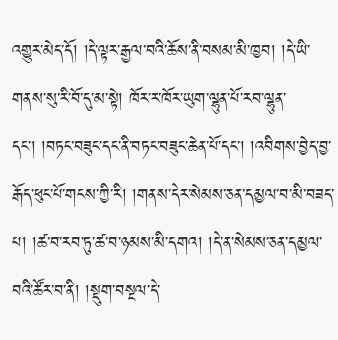འགྱུར་མེད་དོ། །དེ་ལྟར་རྒྱལ་བའི་ཆོས་ནི་བསམ་མི་ཁྱབ། །དེ་ཡི་གནས་སུ་རི་བོ་དུ་མ་སྟེ། ཁོར་ར་ཁོར་ཡུག་ལྷུན་པོ་རབ་ལྷུན་དང་། །བཏང་བཟུང་དང་ནི་བཏང་བཟུང་ཆེན་པོ་དང་། །འབིགས་བྱེད་བྱ་རྒོད་ཕུང་པོ་གངས་ཀྱི་རི། །གནས་དེར་སེམས་ཅན་དམྱལ་བ་མི་བཟད་པ། །ཚ་བ་རབ་ཏུ་ཚ་བ་ཉམས་མི་དགའ། །དེ་ན་སེམས་ཅན་དམྱལ་བའི་ཚོར་བ་ནི། །སྡུག་བསྔལ་དེ་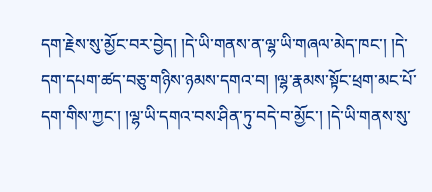དག་རྗེས་སུ་མྱོང་བར་བྱེད། །དེ་ཡི་གནས་ན་ལྷ་ཡི་གཞལ་མེད་ཁང་། །དེ་དག་དཔག་ཚད་བཅུ་གཉིས་ཉམས་དགའ་བ། །ལྷ་རྣམས་སྟོང་ཕྲག་མང་པོ་དག་གིས་ཀྱང་། །ལྷ་ཡི་དགའ་བས་ཤིན་ཏུ་བདེ་བ་མྱོང་། །དེ་ཡི་གནས་སུ་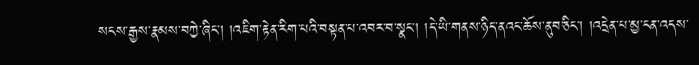སངས་རྒྱས་རྣམས་བཀྱེ་ཞིང་། །འཇིག་རྟེན་རིག་པའི་བསྟན་པ་འབར་བ་སྣང་། །དེ་ཡི་གནས་ཉིད་ནའང་ཆོས་ནུབ་ཅིང་། །འདྲེན་པ་མྱ་ངན་འདས་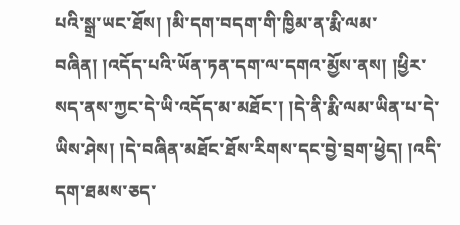པའི་སྒྲ་ཡང་ཐོས། །མི་དག་བདག་གི་ཁྱིམ་ན་རྨི་ལམ་བཞིན། །འདོད་པའི་ཡོན་ཏན་དག་ལ་དགའ་མྱོས་ནས། །ཕྱིར་སད་ནས་ཀྱང་དེ་ཡི་འདོད་མ་མཐོང་། །དེ་ནི་རྨི་ལམ་ཡིན་པ་དེ་ཡིས་ཤེས། །དེ་བཞིན་མཐོང་ཐོས་རིགས་དང་བྱེ་བྲག་ཕྱེད། །འདི་དག་ཐམས་ཅད་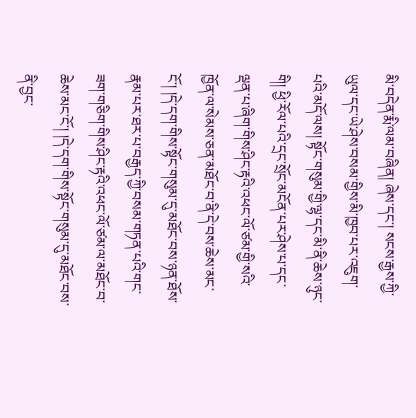མི་བདེན་རྨི་ལམ་བཞིན། ཞེས་དང་། སངས་རྒྱས་ཀྱི་ཡུལ་དང་ཡེ་ཤེས་བསམ་གྱིས་མི་ཁྱབ་པར་འཇུག་པའི་མདོ་ལས། སྟོང་གསུམ་གྱི་ལྷ་དང་མི་ནི་ཆེས་ཉུང་གི། ཕྱི་རོལ་པའི་དྲང་སྲོང་མངོན་པར་ཤེས་པ་དང་ལྡན་པ་ཞིག་གིས་ཤིང་རྟའི་འཕང་ལོ་ཙམ་གྱི་སའི་ཁྱོན་ལ་སེམས་ཅན་མཐོང་བ་ནི་དེ་བས་ཆེས་མང་ངོ་། །དེ་དག་གིས་སྟོང་གསུམ་དུ་མཐོང་བས་ཉན་ཐོས་རྣམ་པར་ཐར་པ་བརྒྱད་ཀྱི་བསམ་གཏན་པའི་གང་ཟག་གཅིག་གིས་ཤིང་རྟའི་འཕང་ལོ་ཙམ་ལ་མཐོང་བ་ཆེས་མང་ངོ་། །དེ་དག་གིས་སྟོང་གསུམ་དུ་མཐོང་བས་ནི་བྱང་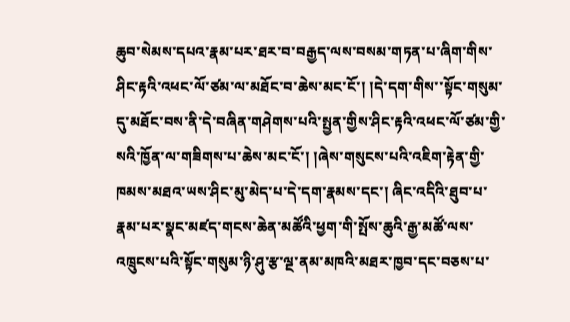ཆུབ་སེམས་དཔའ་རྣམ་པར་ཐར་བ་བརྒྱད་ལས་བསམ་གཏན་པ་ཞིག་གིས་ཤིང་རྟའི་འཕང་ལོ་ཙམ་ལ་མཐོང་བ་ཆེས་མང་ངོ་། །དེ་དག་གིས་་སྟོང་གསུམ་དུ་མཐོང་བས་ནི་དེ་བཞིན་གཤེགས་པའི་སྤྱན་གྱིས་ཤིང་རྟའི་འཕང་ལོ་ཙམ་གྱི་སའི་ཁྱོན་ལ་གཟིགས་པ་ཆེས་མང་ངོ་། །ཞེས་གསུངས་པའི་འཇིག་རྟེན་གྱི་ཁམས་མཐའ་ཡས་ཤིང་མུ་མེད་པ་དེ་དག་རྣམས་དང་། ཞིང་འདིའི་ཐུབ་པ་རྣམ་པར་སྣང་མཛད་གངས་ཆེན་མཚོའི་ཕྱག་གི་སྤོས་ཆུའི་རྒྱ་མཚོ་ལས་འཁྲུངས་པའི་སྟོང་གསུམ་ཉི་ཤུ་རྩ་ལྔ་ནམ་མཁའི་མཐར་ཁྱབ་དང་བཅས་པ་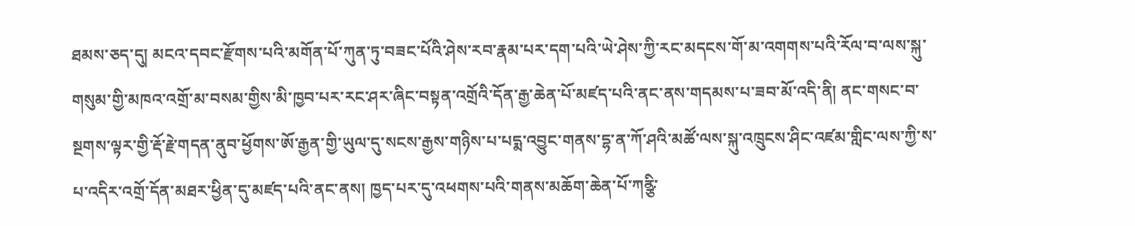ཐམས་ཅད་དུ། མངའ་དབང་རྫོགས་པའི་མགོན་པོ་ཀུན་ཏུ་བཟང་པོའི་ཤེས་རབ་རྣམ་པར་དག་པའི་ཡེ་ཤེས་ཀྱི་རང་མདངས་གོ་མ་འགགས་པའི་རོལ་བ་ལས་སྐུ་གསུམ་གྱི་མཁའ་འགྲོ་མ་བསམ་གྱིས་མི་ཁྱབ་པར་རང་ཤར་ཞིང་བསྟན་འགྲོའི་དོན་རྒྱ་ཆེན་པོ་མཛད་པའི་ནང་ནས་གདམས་པ་ཟབ་མོ་འདི་ནི། ནང་གསང་བ་སྔགས་ལྟར་གྱི་རྡོ་རྗེ་གདན་ནུབ་ཕྱོགས་ཨོ་རྒྱན་གྱི་ཡུལ་དུ་སངས་རྒྱས་གཉིས་པ་པདྨ་འབྱུང་གནས་དྷ་ན་ཀོ་ཤའི་མཚོ་ལས་སྐུ་འཁྲུངས་ཤིང་འཛམ་གླིང་ལས་ཀྱི་ས་པ་འདིར་འགྲོ་དོན་མཐར་ཕྱིན་དུ་མཛད་པའི་ནང་ནས། ཁྱད་པར་དུ་འཕགས་པའི་གནས་མཆོག་ཆེན་པོ་ཀནྩི་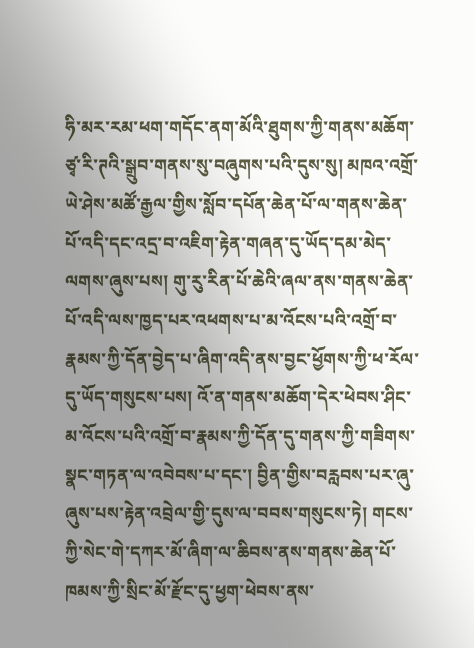ཧི་མར་རམ་ཕག་གདོང་ནག་མོའི་ཐུགས་ཀྱི་གནས་མཆོག་ཙྭ་རི་ཊའི་སྒྲུབ་གནས་སུ་བཞུགས་པའི་དུས་སུ། མཁའ་འགྲོ་ཡེ་ཤེས་མཚོ་རྒྱལ་གྱིས་སློབ་དཔོན་ཆེན་པོ་ལ་གནས་ཆེན་པོ་འདི་དང་འདྲ་བ་འཇིག་རྟེན་གཞན་དུ་ཡོད་དམ་མེད་ལགས་ཞུས་པས། གུ་རུ་རིན་པོ་ཆེའི་ཞལ་ནས་གནས་ཆེན་པོ་འདི་ལས་ཁྱད་པར་འཕགས་པ་མ་འོངས་པའི་འགྲོ་བ་རྣམས་ཀྱི་དོན་བྱེད་པ་ཞིག་འདི་ནས་བྱང་ཕྱོགས་ཀྱི་ཕ་རོལ་དུ་ཡོད་གསུངས་པས། འོ་ན་གནས་མཆོག་དེར་ཕེབས་ཤིང་མ་འོངས་པའི་འགྲོ་བ་རྣམས་ཀྱི་དོན་དུ་གནས་ཀྱི་གཟིགས་སྣང་གཏན་ལ་འབེབས་པ་དང་། བྱིན་གྱིས་བརླབས་པར་ཞུ་ཞུས་པས་རྟེན་འབྲེལ་གྱི་དུས་ལ་བབས་གསུངས་ཏེ། གངས་ཀྱི་སེང་གེ་དཀར་མོ་ཞིག་ལ་ཆིབས་ནས་གནས་ཆེན་པོ་ཁམས་ཀྱི་སྲིང་མོ་རྫོང་དུ་ཕྱག་ཕེབས་ནས་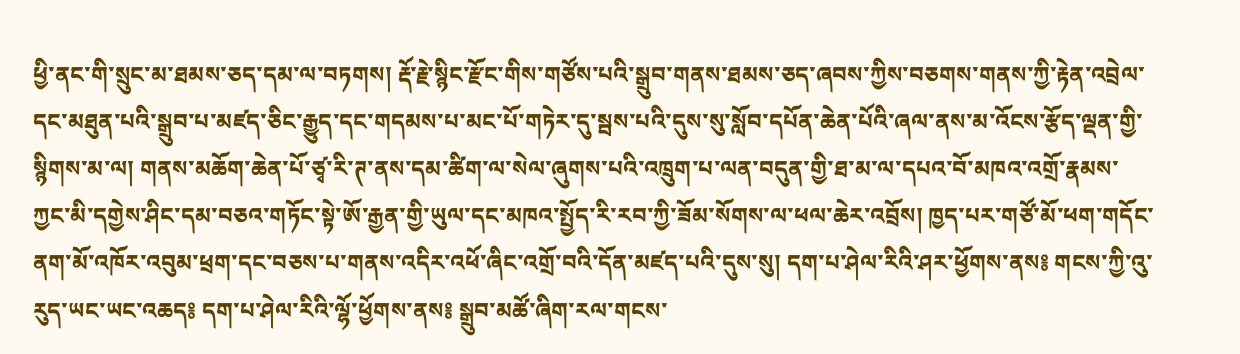ཕྱི་ནང་གི་སྲུང་མ་ཐམས་ཅད་དམ་ལ་བཏགས། རྡོ་རྗེ་སྙིང་རྫོང་གིས་གཙོས་པའི་སྒྲུབ་གནས་ཐམས་ཅད་ཞབས་ཀྱིས་བཅགས་གནས་ཀྱི་རྟེན་འབྲེལ་དང་མཐུན་པའི་སྒྲུབ་པ་མཛད་ཅིང་རྒྱུད་དང་གདམས་པ་མང་པོ་གཏེར་དུ་སྦས་པའི་དུས་སུ་སློབ་དཔོན་ཆེན་པོའི་ཞལ་ནས་མ་འོངས་རྩོད་ལྡན་གྱི་སྙིགས་མ་ལ། གནས་མཆོག་ཆེན་པོ་ཙྭ་རི་ཊ་ནས་དམ་ཚིག་ལ་སེལ་ཞུགས་པའི་འཁྲུག་པ་ལན་བདུན་གྱི་ཐ་མ་ལ་དཔའ་བོ་མཁའ་འགྲོ་རྣམས་ཀྱང་མི་དགྱེས་ཤིང་དམ་བཅའ་གཏོང་སྟེ་ཨོ་རྒྱན་གྱི་ཡུལ་དང་མཁའ་སྤྱོད་རི་རབ་ཀྱི་ཟོམ་སོགས་ལ་ཕལ་ཆེར་འབྲོས། ཁྱད་པར་གཙོ་མོ་ཕག་གདོང་ནག་མོ་འཁོར་འབུམ་ཕྲག་དང་བཅས་པ་གནས་འདིར་འཕོ་ཞིང་འགྲོ་བའི་དོན་མཛད་པའི་དུས་སུ། དག་པ་ཤེལ་རིའི་ཤར་ཕྱོགས་ནས༔ གངས་ཀྱི་འུ་རུད་ཡང་ཡང་འཆད༔ དག་པ་ཤེལ་རིའི་ལྷོ་ཕྱོགས་ནས༔ སྒྲུབ་མཚོ་ཞིག་རལ་གངས་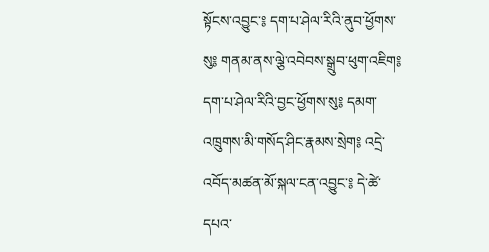སྟོངས་འབྱུང་༔ དག་པ་ཤེལ་རིའི་ནུབ་ཕྱོགས་སུ༔ གནམ་ནས་ལྕེ་འབེབས་སྒྲུབ་ཕུག་འཇིག༔ དག་པ་ཤེལ་རིའི་བྱང་ཕྱོགས་སུ༔ དམག་འཁྲུགས་མི་གསོད་ཤིང་རྣམས་སྲེག༔ འདྲེ་འབོད་མཚན་མོ་སྐལ་ངན་འབྱུང་༔ དེ་ཚེ་དཔའ་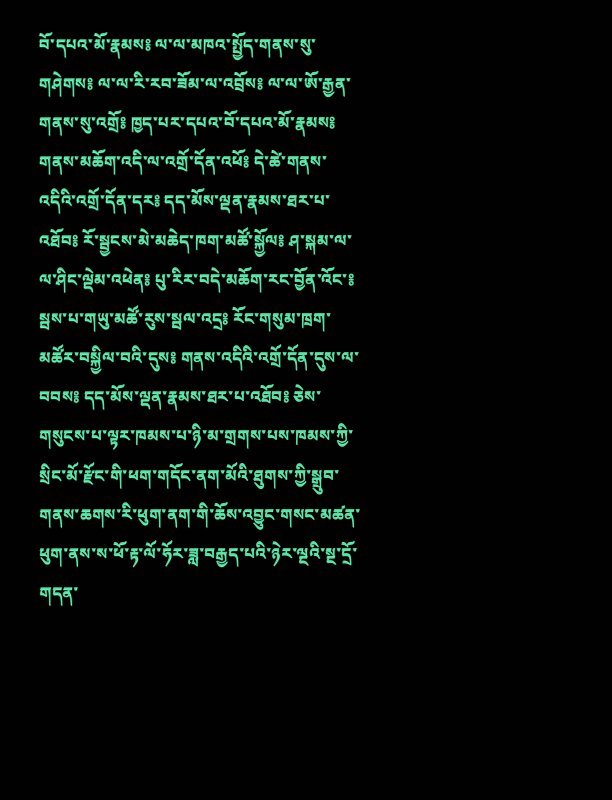བོ་དཔའ་མོ་རྣམས༔ ལ་ལ་མཁའ་སྤྱོད་གནས་སུ་གཤེགས༔ ལ་ལ་རི་རབ་ཟོམ་ལ་འབྲོས༔ ལ་ལ་ཨོ་རྒྱན་གནས་སུ་འགྲོ༔ ཁྱད་པར་དཔའ་བོ་དཔའ་མོ་རྣམས༔ གནས་མཆོག་འདི་ལ་འགྲོ་དོན་འཕོ༔ དེ་ཚེ་གནས་འདིའི་འགྲོ་དོན་དར༔ དད་མོས་ལྡན་རྣམས་ཐར་པ་འཐོབ༔ རོ་སྦྱངས་མེ་མཆེད་ཁག་མཚོ་སྐྱོལ༔ ཤ་སྐམ་ལ་ལ་ཤིང་ལྡེམ་འཕེན༔ པུ་རིར་བདེ་མཆོག་རང་བྱོན་འོང་༔ སྦས་པ་གཡུ་མཚོ་རུས་སྦལ་འདྲ༔ རོང་གསུམ་ཁྲག་མཚོར་བསྐྱིལ་བའི་དུས༔ གནས་འདིའི་འགྲོ་དོན་དུས་ལ་བབས༔ དད་མོས་ལྡན་རྣམས་ཐར་པ་འཐོབ༔ ཅེས་གསུངས་པ་ལྟར་ཁམས་པ་ཉི་མ་གྲགས་པས་ཁམས་ཀྱི་སྲིང་མོ་རྫོང་གི་ཕག་གདོང་ནག་མོའི་ཐུགས་ཀྱི་སྒྲུབ་གནས་ཆགས་རི་ཕུག་ནག་གི་ཆོས་འབྱུང་གསང་མཚན་ཕུག་ནས་ས་ཕོ་རྟ་ལོ་ཧོར་ཟླ་བརྒྱད་པའི་ཉེར་ལྔའི་སྔ་དྲོ་གདན་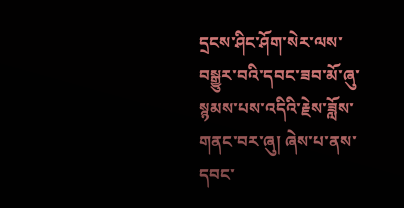དྲངས་ཤིང་ཤོག་སེར་ལས་བསྒྱུར་བའི་དབང་ཟབ་མོ་ཞུ་སྙམས་པས་འདིའི་རྗེས་ཟློས་གནང་བར་ཞུ། ཞེས་པ་ནས་དབང་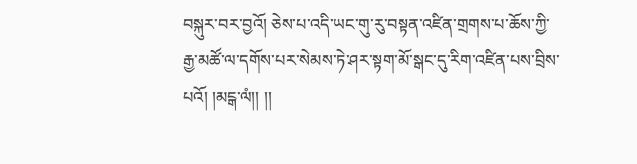བསྐུར་བར་བྱའོ། ཅེས་པ་འདི་ཡང་གུ་རུ་བསྟན་འཛིན་གྲགས་པ་ཆོས་ཀྱི་རྒྱ་མཚོ་ལ་དགོས་པར་སེམས་ཏེ་ཤར་སྟག་མོ་སྒང་དུ་རིག་འཛིན་པས་བྲིས་པའོ། །མངྒ་ལཾ།། །།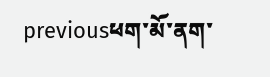previousཕག་མོ་ནག་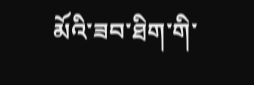མོའི་ཟབ་ཐིག་གི་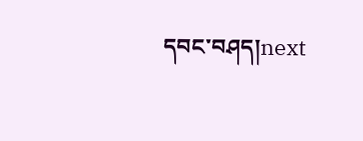དབང་བཤད།next